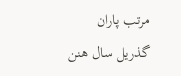مرتب پاران
گذريل سال هنن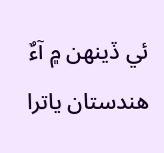ئي ڏينهن ۾ آءٌ هندستان ياترا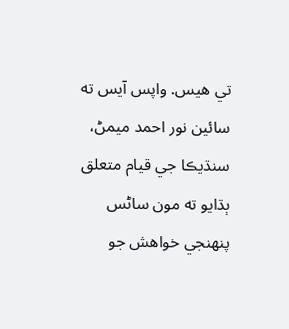تي هيس. واپس آيس ته سائين نور احمد ميمڻ، سنڌيڪا جي قيام متعلق ٻڌايو ته مون ساڻس پنهنجي خواهش جو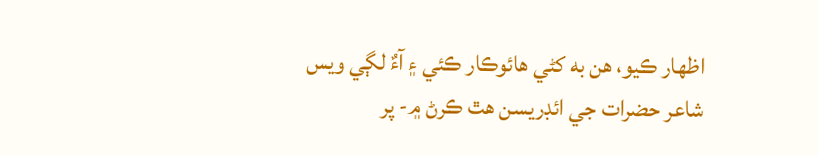اظهار ڪيو، هن به کڻي هائوڪار ڪئي ۽ آءٌ لڳي ويس شاعر حضرات جي ائڊريسن هٿ ڪرڻ ۾- پر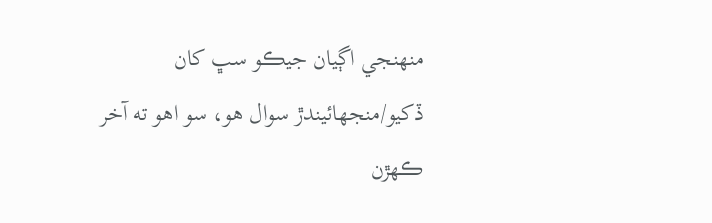منهنجي اڳيان جيڪو سڀ کان ڏکيو/منجهائيندڙ سوال هو، سو اهو ته آخر ڪهڙن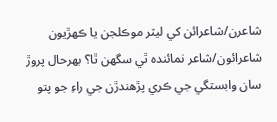شاعرن/شاعرائن کي ليٽر موڪلجن يا ڪهڙيون شاعرائون/شاعر نمائنده ٿي سگهن ٿا؟ بهرحال پروڙ سان وابستگي جي ڪري پڙهندڙن جي راءِ جو پتو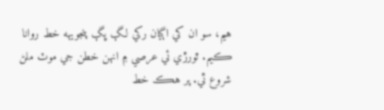هيم، سو ان کي اڳيان رکي لڳ ڀڳ پنجويهه خط روانا ڪيم. ٿورڙي ئي عرصي ۾ انهن خطن جي موٽ ملڻ شروع ٿي. پر هڪ خط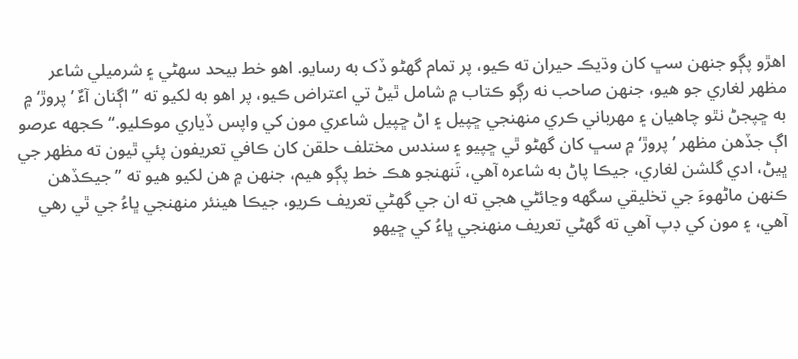اهڙو پڳو جنهن سڀ کان وڌيڪ حيران ته ڪيو، پر تمام گهڻو ڏک به رسايو. اهو خط بيحد سهڻي ۽ شرميلي شاعر مظهر لغاري جو هيو، جنهن صاحب نه رڳو ڪتاب ۾ شامل ٿيڻ تي اعتراض ڪيو، پر اهو به لکيو ته ”اڳنان آءٌ ’پروڙ‘ ۾ به ڇپجڻ نٿو چاهيان ۽ مهرباني ڪري منهنجي ڇپيل ۽ اڻ ڇپيل شاعري مون کي واپس ڏياري موڪليو.“ ڪجهه عرصو اڳ جڏهن مظهر ’پروڙ‘ ۾ سڀ کان گهڻو ٿي ڇپيو ۽ سندس مختلف حلقن کان ڪافي تعريفون پئي ٿيون ته مظهر جي ڀيڻ، ادي گلشن لغاري، جيڪا پاڻ به شاعره آهي، تَنهنجو هڪ خط پڳو هيم، جنهن ۾ هن لکيو هيو ته ”جيڪڏهن ڪنهن ماڻهوءَ جي تخليقي سگهه وڃائڻي هجي ته ان جي گهڻي تعريف ڪريو، جيڪا هينئر منهنجي ڀاءُ جي ٿي رهي آهي، ۽ مون کي ڊپ آهي ته گهڻي تعريف منهنجي ڀاءُ کي ڇيهو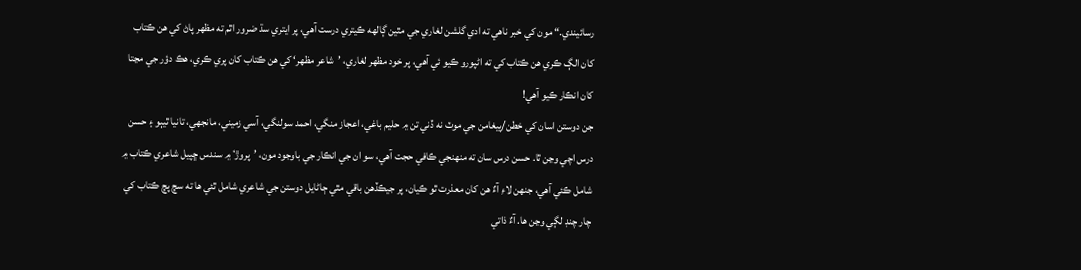رسائيندي.“ مون کي خبر ناهي ته ادي گلشن لغاري جي مٿين ڳالهه ڪيتري درست آهي، پر ايتري سڌ ضرور اٿم ته مظهر پاڻ کي هن ڪتاب کان الڳ ڪري هن ڪتاب کي ته اڻپورو ڪيو ئي آهي، پر خود مظهر لغاري، ’شاعر مظهر‘ کي هن ڪتاب کان پري ڪري، هڪ دؤر جي مڃتا کان انڪار ڪيو آهي!
جن دوستن اسان کي خطن/پيغامن جي موٽ نه ڏني تن ۾ حليم باغي، اعجاز منگي، احمد سولنگي، آسي زميني، مانجهي، تانيا ٿيٻو ۽ حسن درس اچي وڃن ٿا. حسن درس سان ته منهنجي ڪافي حجت آهي، سو ان جي انڪار جي باوجود مون، ’پروڙ‘ ۾ سندس ڇپيل شاعري ڪتاب ۾ شامل ڪئي آهي، جنهن لاءِ آءٌ هن کان معذرت ٿو ڪيان، پر جيڪڏهن باقي مٿي ڄاڻايل دوستن جي شاعري شامل ٿئي ها ته سچ پچ ڪتاب کي چار چنڊ لڳي وڃن ها. آءٌ ذاتي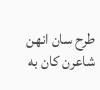طرح سان انهن شاعرن کان به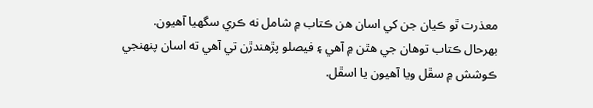معذرت ٿو ڪيان جن کي اسان هن ڪتاب ۾ شامل نه ڪري سگهيا آهيون.
بهرحال ڪتاب توهان جي هٿن ۾ آهي ۽ فيصلو پڙهندڙن تي آهي ته اسان پنهنجي ڪوشش ۾ سڦل ويا آهيون يا اسڦل.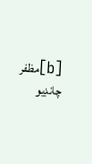[b]مظفر چانڊيو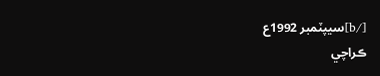[/b]سيپٽمبر 1992ع
ڪراچي